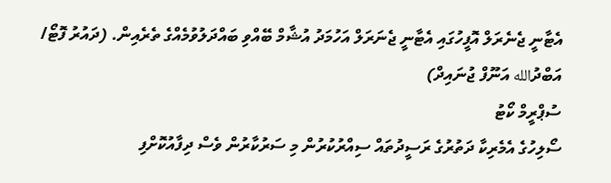އެޓާނީ ޖެނެރަލް އޮފީހުގައި އެޓާނީ ޖެނަރަލް އަހުމަދު އުޝާމް ބޭއްވި ބައްދަލުވުމެއްގެ ތެރެއިން. (ދައުރު ފޮޓޯ/ އަބްދުالله އަނޫފް ޖުނައިދް)
ސުޕްރީމް ކޯޓު
ސޯލިހުގެ އެމެރިކާ ދަތުރުގެ ރަސީދުތައް ސިއްރުކުރުން މި ސަރުކާރުން ވެސް ދިފާއުކޮށްފި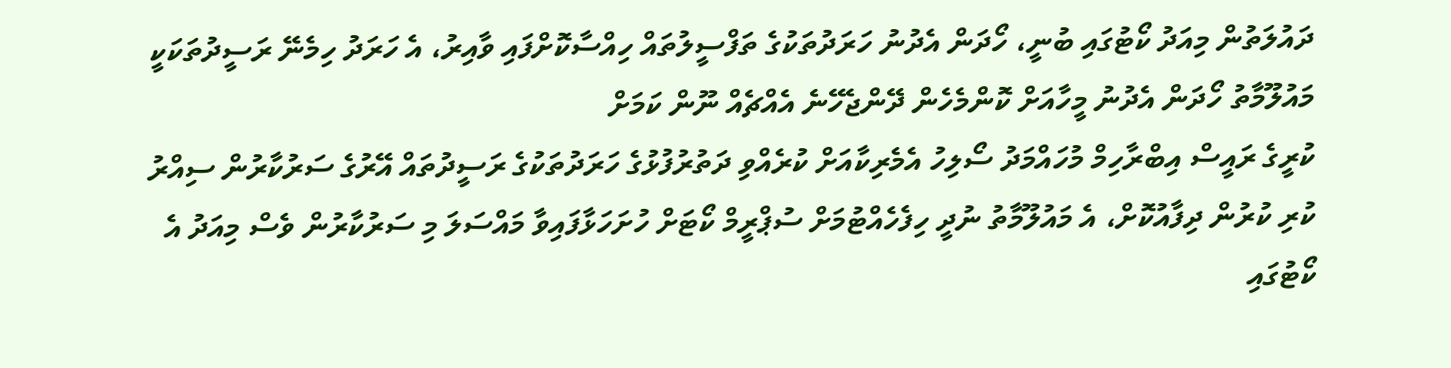ދައުލަތުން މިއަދު ކޯޓުގައި ބުނީ، ހޯދަން އެދުނު ހަރަދުތަކުގެ ތަފްސީލުތައް ހިއްސާކޮށްފައި ވާއިރު، އެ ހަރަދު ހިމެނޭ ރަސީދުތަކަކީ މައުލޫމާތު ހޯދަން އެދުނު މީހާއަށް ކޮންމެހެން ދޭންޖެހޭނެ އެއްޗެއް ނޫން ކަމަށް
ކުރީގެ ރައީސް އިބްރާހިމް މުހައްމަދު ސޯލިހު އެމެރިކާއަށް ކުރެއްވި ދަތުރުފުޅުގެ ހަރަދުތަކުގެ ރަސީދުތައް އޭރުގެ ސަރުކާރުން ސިއްރު ކުރި ކުރުން ދިފާއުކޮށް، އެ މައުލޫމާތު ނުދީ ހިފެހެއްޓުމަށް ސުޕްރީމް ކޯޓަށް ހުށަހަޅާފައިވާ މައްސަލަ މި ސަރުކާރުން ވެސް މިއަދު އެ ކޯޓުގައި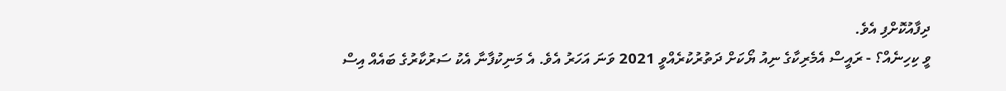ދިފާއުކޮށްފި އެވެ.
ވީ ކިހިނެއް؟ - ރައީސް އެމެރިކާގެ ނިއު ޔޯކަށް ދަތުރުކުރެއްވީ 2021 ވަނަ އަހަރު އެވެ. އެ މަނިކުފާނާ އެކު ސަރުކާރުގެ ބައެއް އިސް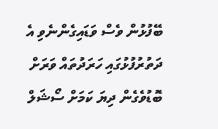ބޭފުޅުން ވެސް ވަޑައިގެންނެވި އެ ދަތުރުފުޅުގައި ހަރަދުތައް ވަރަށް ބޮޑުވެގެން ދިޔަ ކަމަށް ސޯޝަލް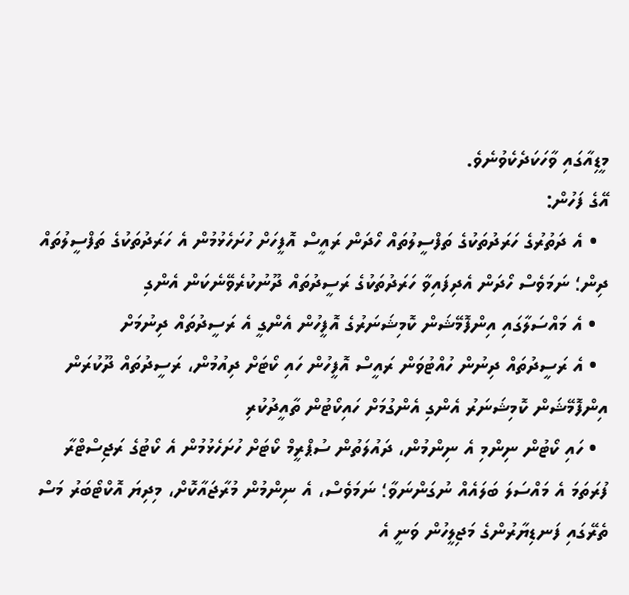މީޑިއާގައި ވާހަކަދެކެވުނެވެ.
އޭގެ ފަހުން:
  • އެ ދަތުރުގެ ހަރަދުތަކުގެ ތަފްސީލުތައް ހޯދަން ރައީސް އޮފީހަށް ހުށަހެޅުމުން އެ ހަރަދުތަކުގެ ތަފްސީލުތައް ދިން؛ ނަމަވެސް ހޯދަން އެދިފައިވާ ހަރަދުތަކުގެ ރަސީދުތައް ދޫނުކުރެވޭނެކަން އެންގި
  • އެ މައްސަލާގައި އިންފޮމޭޝަން ކޮމިޝަނަރުގެ އޮފީހުން އެންގީ އެ ރަސީދުތައް ދިނުމަށް
  • އެ ރަސީދުތައް ދިނުން ހުއްޓުވަން ރައީސް އޮފީހުން ހައި ކޯޓަށް ދިއުމުން، ރަސީދުތައް ދޫކުރަން އިންފޮމޭޝަން ކޮމިޝަނަރު އެންގި އެންގުމަށް ހައިކޯޓުން ތާއީދުކުރި
  • ހައި ކޯޓުން ނިންމި އެ ނިންމުން، ދައުލަތުން ސުޕްރީމް ކޯޓަށް ހުށަހެޅުމުން އެ ކޯޓުގެ ރަޖިސްޓްރާ ފުރަތަމަ އެ މައްސަލަ ބަލައެއް ނުގަންނަވާ؛ ނަމަވެސް، އެ ނިންމުން މުރާޖައާކޮށް، މިދިޔަ އޮކްޓޯބަރު މަސް ތެރޭގައި ފަނޑިޔާރުންގެ މަޖިލީހުން ވަނީ އެ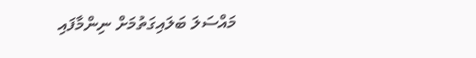މައްސަލަ ބަލައިގަތުމަށް ނިންމާފައި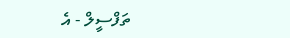ތަފްސީލް - އެ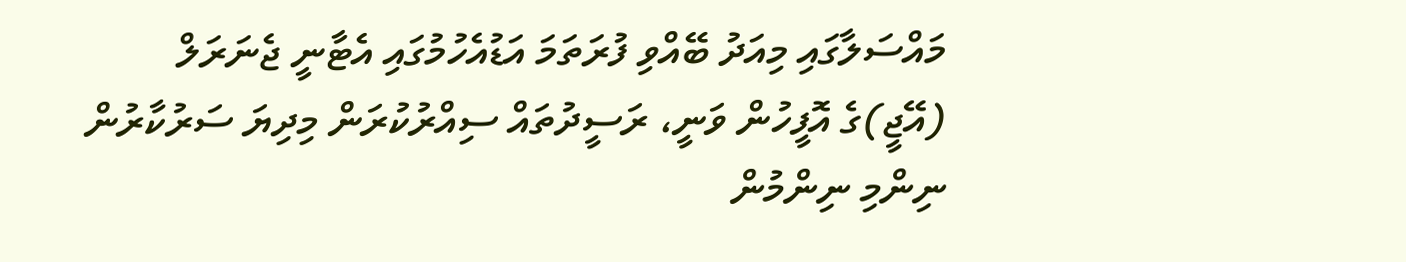މައްސަލާގައި މިއަދު ބޭއްވި ފުރަތަމަ އަޑުއެހުމުގައި އެޓާނީ ޖެނަރަލް (އޭޖީ)ގެ އޮފީހުން ވަނީ، ރަސީދުތައް ސިއްރުކުރަން މިދިޔަ ސަރުކާރުން ނިންމި ނިންމުން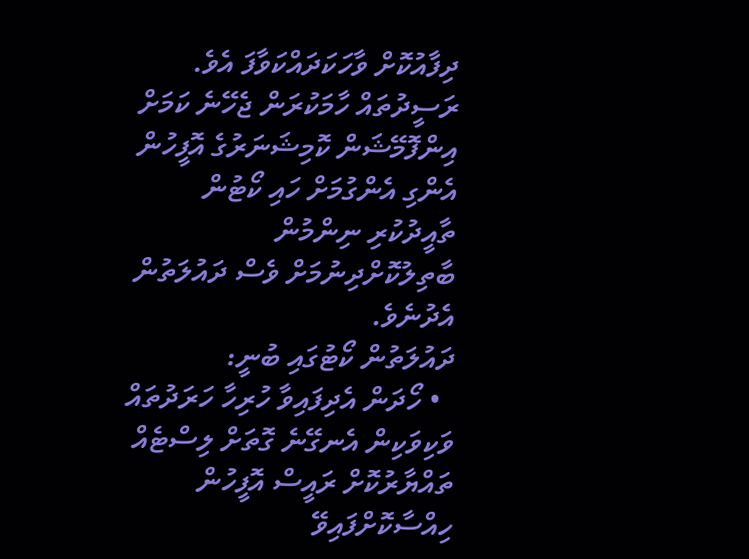ދިފާއުކޮށް ވާހަކަދައްކަވާފަ އެވެ.
ރަސީދުތައް ހާމަކުރަން ޖެހޭނެ ކަމަށް އިންފޮމޭޝަން ކޮމިޝަނަރުގެ އޮފީހުން އެންގި އެންގުމަށް ހައި ކޯޓުން ތާއީދުކުރި ނިންމުން ބާތިލުކޮށްދިނުމަށް ވެސް ދައުލަތުން އެދުނެވެ.
ދައުލަތުން ކޯޓުގައި ބުނީ:
  • ހޯދަން އެދިފައިވާ ހުރިހާ ހަރަދުތައް ވަކިވަކިން އެނގޭނެ ގޮތަށް ލިސްޓެއް ތައްޔާރުކޮށް ރައީސް އޮފީހުން ހިއްސާކޮށްފައިވޭ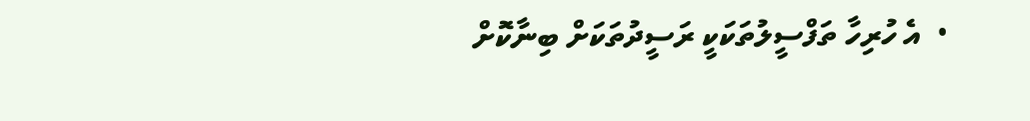•  އެ ހުރިހާ ތަފްސީލުތަކަކީ ރަސީދުތަކަށް ބިނާކޮށް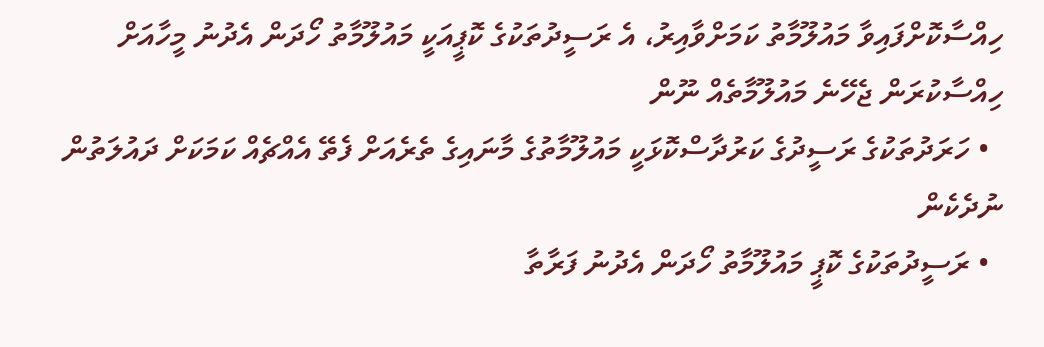ހިއްސާކޮށްފައިވާ މައުލޫމާތު ކަމަށްވާއިރު، އެ ރަސީދުތަކުގެ ކޮޕީއަކީ މައުލޫމާތު ހޯދަން އެދުނު މީހާއަށް ހިއްސާކުރަން ޖެހޭނެ މައުލޫމާތެއް ނޫން
  • ހަރަދުތަކުގެ ރަސީދުގެ ކަރުދާސްކޮޅަކީ މައުލޫމާތުގެ މާނައިގެ ތެރެއަށް ފެތޭ އެއްޗެއް ކަމަކަށް ދައުލަތުން ނުދެކެން
  • ރަސީދުތަކުގެ ކޮޕީ މައުލޫމާތު ހޯދަން އެދުނު ފަރާތާ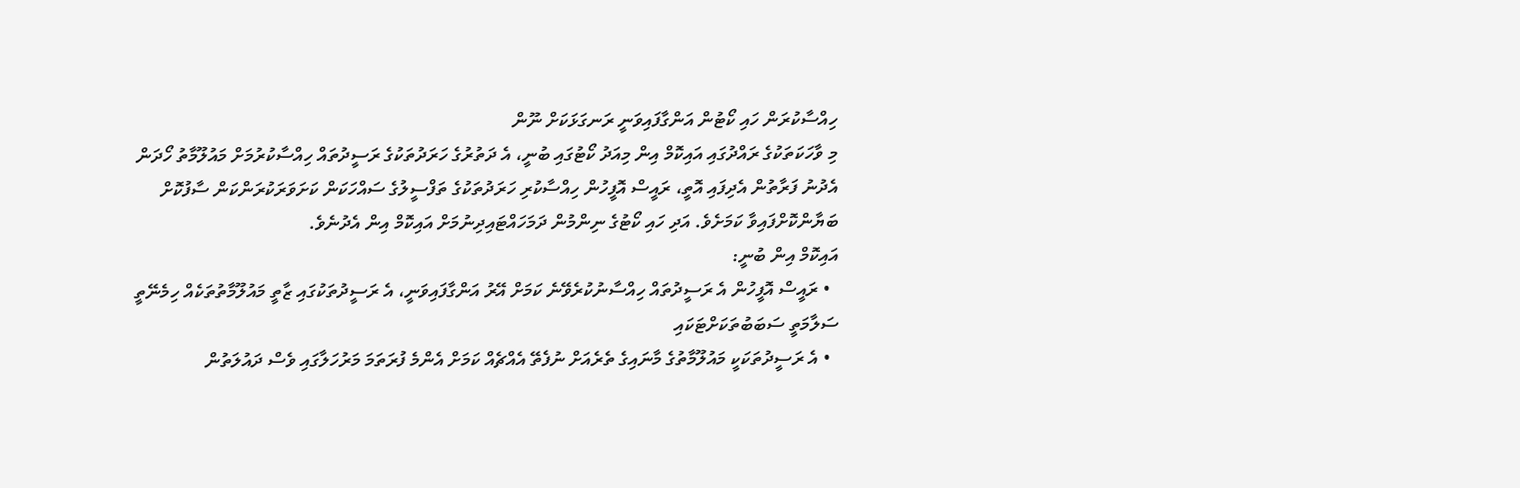ހިއްސާކުރަން ހައި ކޯޓުން އަންގާފައިވަނީ ރަނގަޅަކަށް ނޫން
މި ވާހަކަތަކުގެ ރައްދުގައި އައިކޮމް އިން މިއަދު ކޯޓުގައި ބުނީ، އެ ދަތުރުގެ ހަރަދުތަކުގެ ރަސީދުތައް ހިއްސާކުރުމަށް މައުލޫމާތު ހޯދަން އެދުނު ފަރާތުން އެދިފައި އޮތީ، ރައީސް އޮފީހުން ހިއްސާކުރި ހަރަދުތަކުގެ ތަފްސީލުގެ ސައްހަކަން ކަށަވަރަކުރަންކަން ސާފުކޮށް ބަޔާންކޮށްފައިވާ ކަމަށެވެ. އަދި ހައި ކޯޓުގެ ނިންމުން ދަމަހައްޓައިދިނުމަށް އައިކޮމް އިން އެދުނެވެ.
އައިކޮމް އިން ބުނީ:
  • ރައީސް އޮފީހުން އެ ރަސީދުތައް ހިއްސާނުކުރެވޭނެ ކަމަށް އޭރު އަންގާފައިވަނީ، އެ ރަސީދުތަކުގައި ޒާތީ މައުލޫމާތުތަކެއް ހިމެނޭތީ ސަލާމަތީ ސަބަބުތަކަށްޓަކައި
  • އެ ރަސީދުތަކަކީ މައުލޫމާތުގެ މާނައިގެ ތެރެއަށް ނުފެތޭ އެއްޗެއް ކަމަށް އެންމެ ފުރަތަމަ މަރުހަލާގައި ވެސް ދައުލަތުން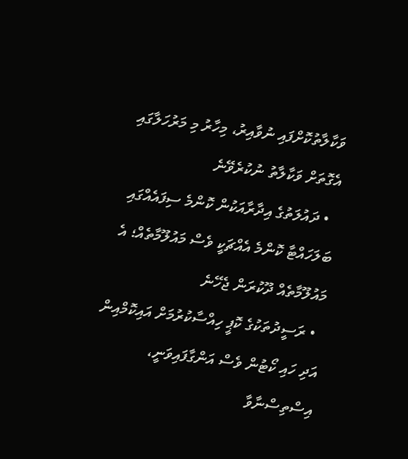ވަކާލާތުކޮށްފައި ނުވާއިރު، މިހާރު މި މަރުހަލާގައި އެގޮތަށް ވަކާލާތު ނުކުރެވޭނެ
  • ދައުލަތުގެ އިދާރާއަކުން ކޮންމެ ސިފައެއްގައި ބަލަހައްޓާ ކޮންމެ އެއްޗަކީ ވެސް މައުލޫމާތެއް؛ އެ މައުލޫމާތެއް ދޫކުރަން ޖެހޭނެ
  • ރަސީދުތަކުގެ ކޮޕީ ހިއްސާކުރުމަށް އައިކޮމްއިން އަދި ހައި ކޯޓުން ވެސް އަންގާފައިވަނީ، އިސްތިސްނާވާ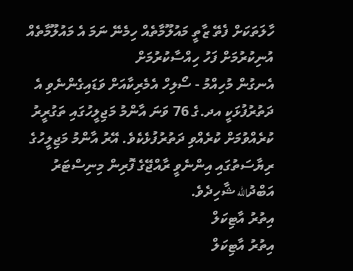ހާލަތަކަށް ފެތޭ ޒާތީ މައުލޫމާތެއް ހިމެނޭ ނަމަ އެ މައުލޫމާތެއް އުނިކުރުމަށް ފަހު ހިއްސާކުރުމަށް
އެނގުން މުހިއްމު - ސޯލިހް އެމެރިކާއަށް ވަޑައިގެންނެވި އެ ދަތުރުފުޅަކީ އދ.ގެ 76 ވަނަ އާންމު މަޖިލީހުގައި ތަގުރީރު ކުރެއްވުމަށް ކުރެއްވި ދަތުރުފުޅެކެވެ. އޭރު އާންމު މަޖިލީހުގެ ރިޔާސަތުގައި އިންނެވީ ރާއްޖޭގެ ފޮރިން މިނިސްޓަރު އަބްދުالله ޝާހިދެވެ.
އިތުރު އާޓިކަލް
އިތުރު އާޓިކަލް